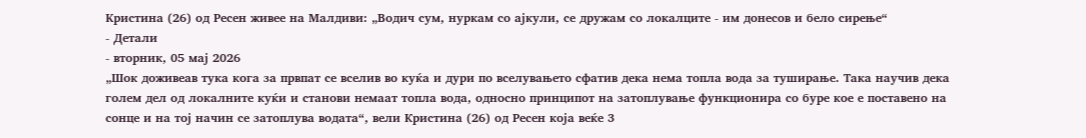Kристина (26) од Ресен живее на Малдиви: „Водич сум, нуркам со ајкули, се дружам со локалците - им донесов и бело сирење“
- Детали
- вторник, 05 мај 2026
„Шок доживеав тука кога за првпат се вселив во куќа и дури по вселувањето сфатив дека нема топла вода за туширање. Така научив дека голем дел од локалните куќи и станови немаат топла вода, односно принципот на затоплување функционира со буре кое е поставено на сонце и на тој начин се затоплува водата“, вели Кристина (26) од Ресен која веќе 3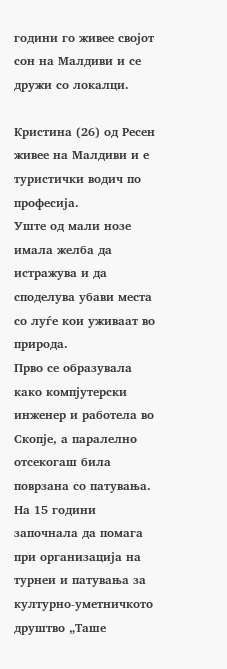години го живее својот сон на Малдиви и се дружи со локалци.

Кристина (26) од Ресен живее на Малдиви и е туристички водич по професија.
Уште од мали нозе имала желба да истражува и да споделува убави места со луѓе кои уживаат во природа.
Прво се образувала како компјутерски инженер и работела во Скопје, а паралелно отсекогаш била поврзана со патувања.
На 15 години започнала да помага при организација на турнеи и патувања за културно-уметничкото друштво „Таше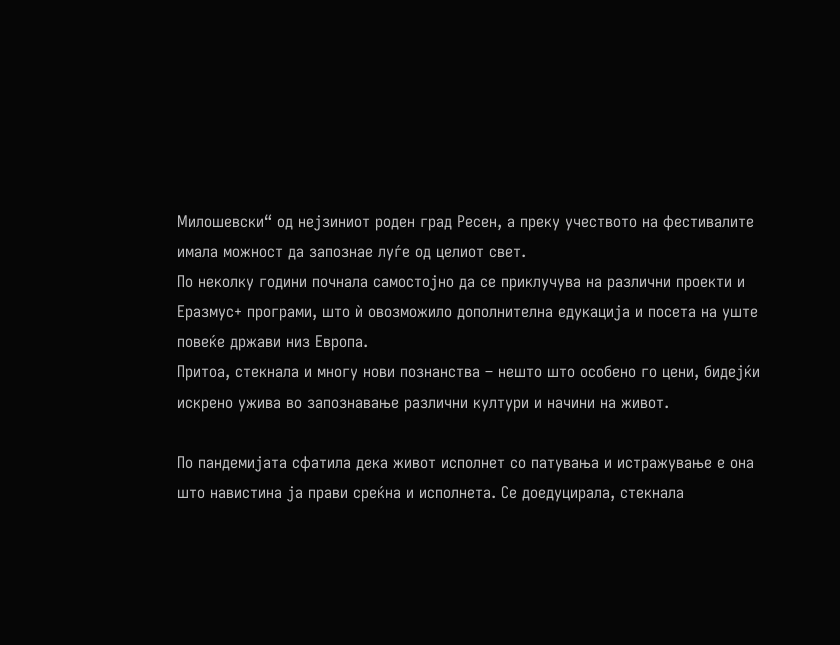Милошевски“ од нејзиниот роден град Ресен, а преку учеството на фестивалите имала можност да запознае луѓе од целиот свет.
По неколку години почнала самостојно да се приклучува на различни проекти и Еразмус+ програми, што ѝ овозможило дополнителна едукација и посета на уште повеќе држави низ Европа.
Притоа, стекнала и многу нови познанства – нешто што особено го цени, бидејќи искрено ужива во запознавање различни култури и начини на живот.

По пандемијата сфатила дека живот исполнет со патувања и истражување е она што навистина ја прави среќна и исполнета. Се доедуцирала, стекнала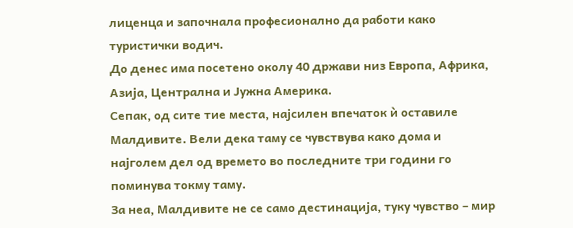лиценца и започнала професионално да работи како туристички водич.
До денес има посетено околу 40 држави низ Европа, Африка, Азија, Централна и Јужна Америка.
Сепак, од сите тие места, најсилен впечаток ѝ оставиле Малдивите. Вели дека таму се чувствува како дома и најголем дел од времето во последните три години го поминува токму таму.
За неа, Малдивите не се само дестинација, туку чувство – мир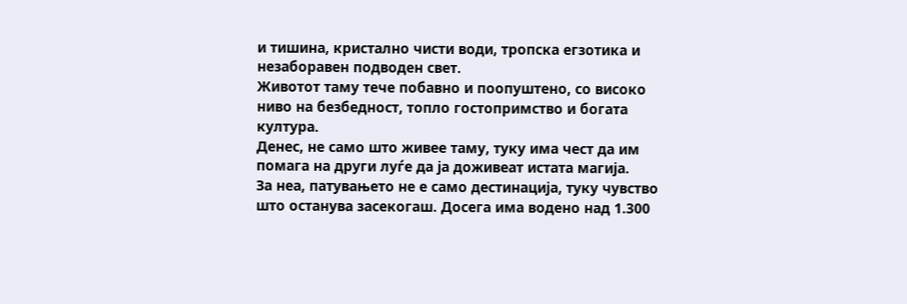и тишина, кристално чисти води, тропска егзотика и незаборавен подводен свет.
Животот таму тече побавно и поопуштено, со високо ниво на безбедност, топло гостопримство и богата култура.
Денес, не само што живее таму, туку има чест да им помага на други луѓе да ја доживеат истата магија.
За неа, патувањето не е само дестинација, туку чувство што останува засекогаш. Досега има водено над 1.300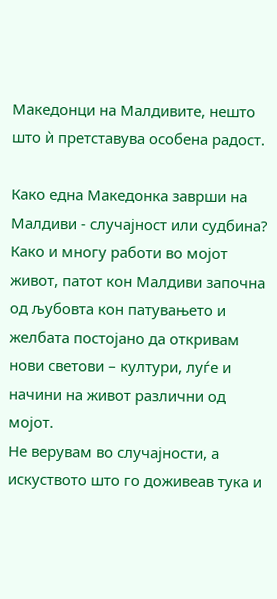Македонци на Малдивите, нешто што ѝ претставува особена радост.

Како една Македонка заврши на Малдиви - случајност или судбина?
Како и многу работи во мојот живот, патот кон Малдиви започна од љубовта кон патувањето и желбата постојано да откривам нови светови – култури, луѓе и начини на живот различни од мојот.
Не верувам во случајности, а искуството што го доживеав тука и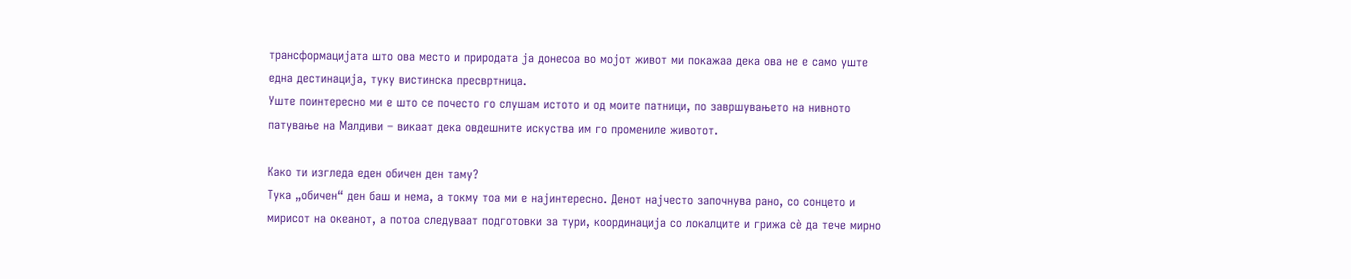трансформацијата што ова место и природата ја донесоа во мојот живот ми покажаа дека ова не е само уште една дестинација, туку вистинска пресвртница.
Уште поинтересно ми е што се почесто го слушам истото и од моите патници, по завршувањето на нивното патување на Малдиви – викаат дека овдешните искуства им го промениле животот.

Како ти изгледа еден обичен ден таму?
Тука „обичен“ ден баш и нема, а токму тоа ми е најинтересно. Денот најчесто започнува рано, со сонцето и мирисот на океанот, а потоа следуваат подготовки за тури, координација со локалците и грижа сè да тече мирно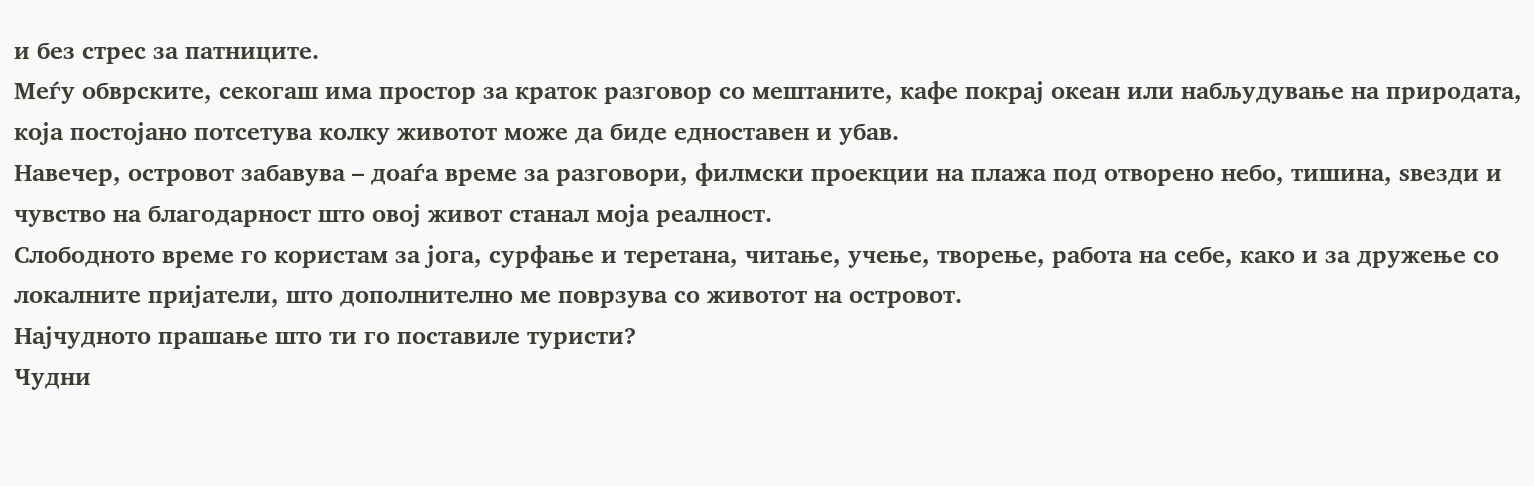и без стрес за патниците.
Меѓу обврските, секогаш има простор за краток разговор со мештаните, кафе покрај океан или набљудување на природата, која постојано потсетува колку животот може да биде едноставен и убав.
Навечер, островот забавува – доаѓа време за разговори, филмски проекции на плажа под отворено небо, тишина, ѕвезди и чувство на благодарност што овој живот станал моја реалност.
Слободното време го користам за јога, сурфање и теретана, читање, учење, творење, работа на себе, како и за дружење со локалните пријатели, што дополнително ме поврзува со животот на островот.
Најчудното прашање што ти го поставиле туристи?
Чудни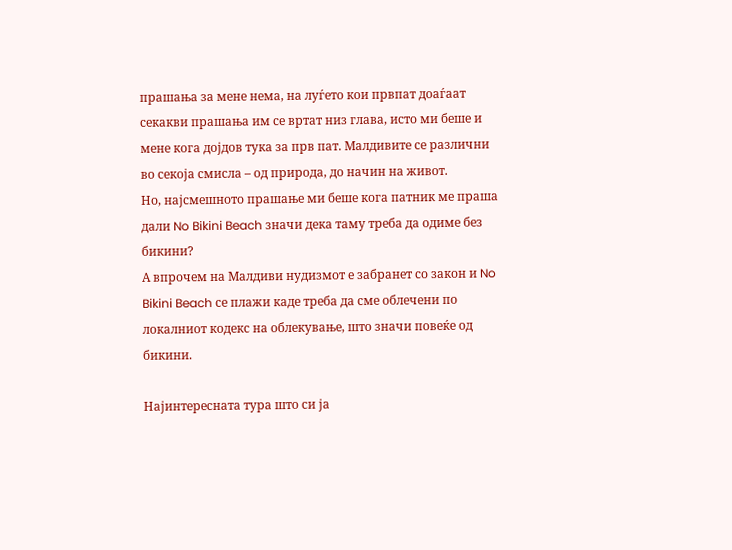прашања за мене нема, на луѓето кои првпат доаѓаат секакви прашања им се вртат низ глава, исто ми беше и мене кога дојдов тука за прв пат. Малдивите се различни во секоја смисла – од природа, до начин на живот.
Но, најсмешното прашање ми беше кога патник ме праша дали No Bikini Beach значи дека таму треба да одиме без бикини?
А впрочем на Малдиви нудизмот е забранет со закон и No Bikini Beach се плажи каде треба да сме облечени по локалниот кодекс на облекување, што значи повеќе од бикини.

Најинтересната тура што си ја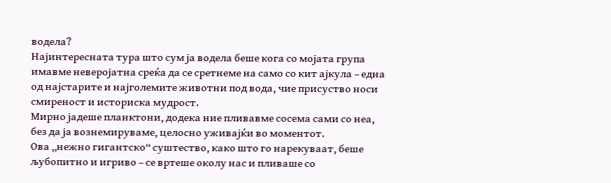водела?
Најинтересната тура што сум ја водела беше кога со мојата група имавме неверојатна среќа да се сретнеме на само со кит ајкула – една од најстарите и најголемите животни под вода, чие присуство носи смиреност и историска мудрост.
Мирно јадеше планктони, додека ние пливавме сосема сами со неа, без да ја вознемируваме, целосно уживајќи во моментот.
Ова „нежно гигантско“ суштество, како што го нарекуваат, беше љубопитно и игриво – се вртеше околу нас и пливаше со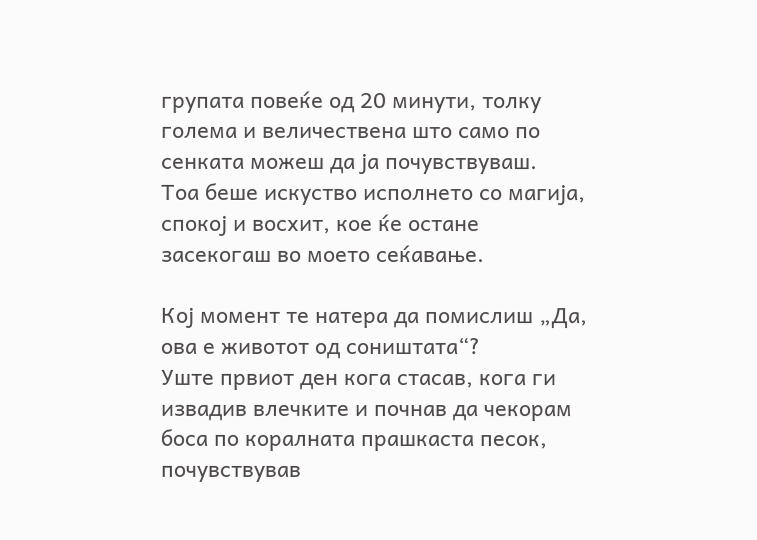групата повеќе од 20 минути, толку голема и величествена што само по сенката можеш да ја почувствуваш.
Тоа беше искуство исполнето со магија, спокој и восхит, кое ќе остане засекогаш во моето сеќавање.

Кој момент те натера да помислиш „Да, ова е животот од соништата“?
Уште првиот ден кога стасав, кога ги извадив влечките и почнав да чекорам боса по коралната прашкаста песок, почувствував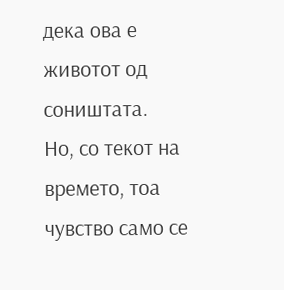дека ова е животот од соништата.
Но, со текот на времето, тоа чувство само се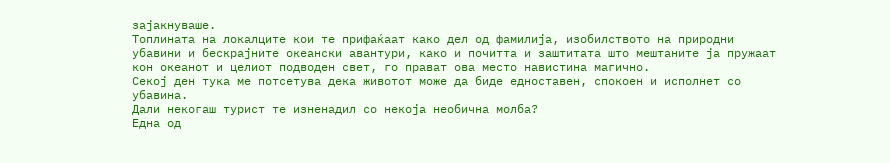зајакнуваше.
Топлината на локалците кои те прифаќаат како дел од фамилија, изобилството на природни убавини и бескрајните океански авантури, како и почитта и заштитата што мештаните ја пружаат кон океанот и целиот подводен свет, го прават ова место навистина магично.
Секој ден тука ме потсетува дека животот може да биде едноставен, спокоен и исполнет со убавина.
Дали некогаш турист те изненадил со некоја необична молба?
Една од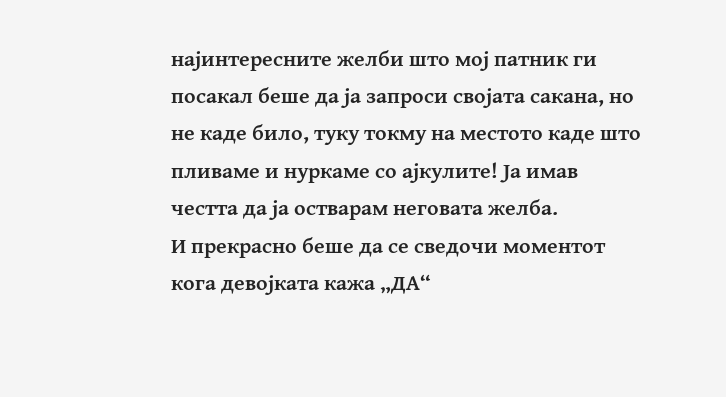најинтересните желби што мој патник ги посакал беше да ја запроси својата сакана, но не каде било, туку токму на местото каде што пливаме и нуркаме со ајкулите! Ја имав честта да ја остварам неговата желба.
И прекрасно беше да се сведочи моментот кога девојката кажа „ДА“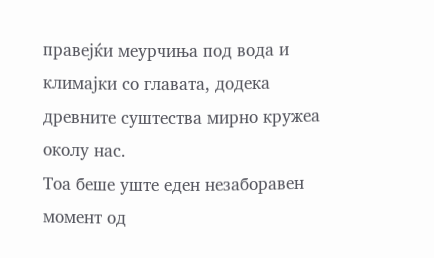правејќи меурчиња под вода и климајки со главата, додека древните суштества мирно кружеа околу нас.
Тоа беше уште еден незаборавен момент од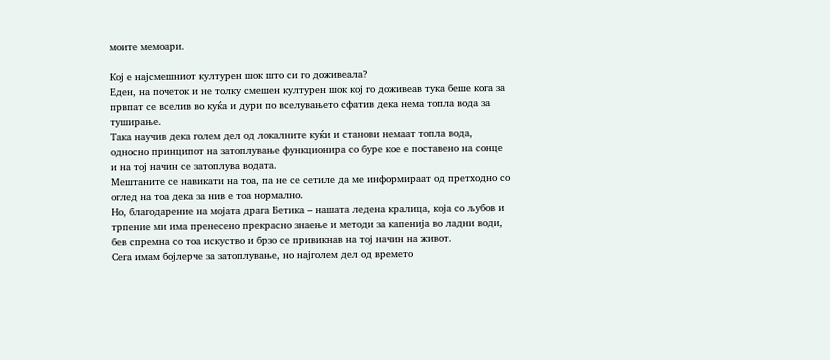моите мемоари.

Кој е најсмешниот културен шок што си го доживеала?
Еден, на почеток и не толку смешен културен шок кој го доживеав тука беше кога за првпат се вселив во куќа и дури по вселувањето сфатив дека нема топла вода за туширање.
Така научив дека голем дел од локалните куќи и станови немаат топла вода, односно принципот на затоплување функционира со буре кое е поставено на сонце и на тој начин се затоплува водата.
Мештаните се навикати на тоа, па не се сетиле да ме информираат од претходно со оглед на тоа дека за нив е тоа нормално.
Но, благодарение на мојата драга Бетика – нашата ледена кралица, која со љубов и трпение ми има пренесено прекрасно знаење и методи за капенија во ладни води, бев спремна со тоа искуство и брзо се привикнав на тој начин на живот.
Сега имам бојлерче за затоплување, но најголем дел од времето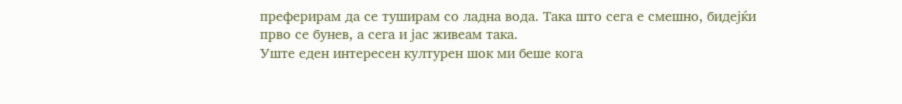преферирам да се туширам со ладна вода. Така што сега е смешно, бидејќи прво се бунев, а сега и јас живеам така.
Уште еден интересен културен шок ми беше кога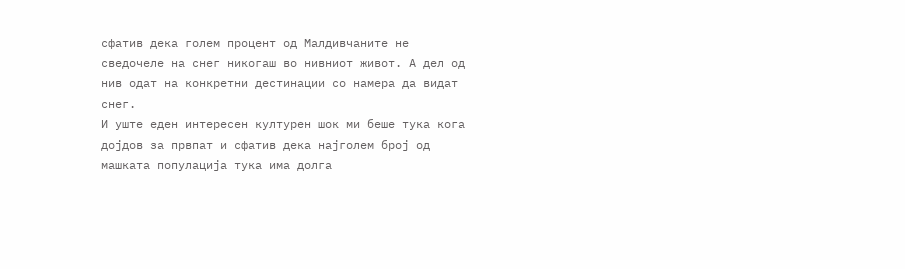сфатив дека голем процент од Малдивчаните не сведочеле на снег никогаш во нивниот живот. А дел од нив одат на конкретни дестинации со намера да видат снег.
И уште еден интересен културен шок ми беше тука кога дојдов за првпат и сфатив дека најголем број од машката популација тука има долга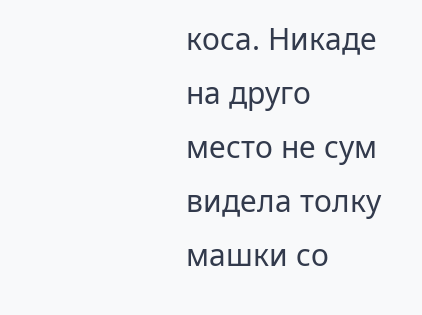коса. Никаде на друго место не сум видела толку машки со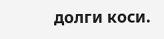долги коси.